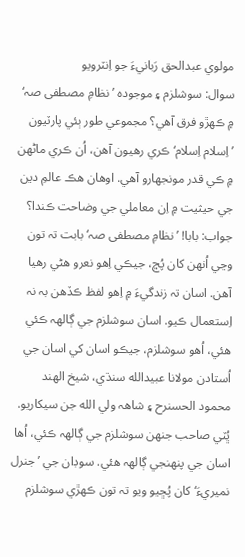مولوي عبدالحق رَبانيءَ جو اِنٽرويو
سوال: سوشلزم ۽ موجودہ ’نظامِ مصطفى صہ‘ ۾ ڪھڙو فرق آهي؟ مجموعي طور ٻئي پارٽيون ’اِسلام اِسلام‘ ڪري رهيون آهن، اُن ڪري ماڻھن ۾ ڪي قدر مونجهارو آهي. اوهان هڪ عالمِ دين جي حيثيت ۾ اِن معاملي جي وضاحت ڪندا؟
جواب: بابا! ’نظامِ مصطفى صہ‘ بابت تہ تون وڃي اُنھن کان پُڇ، جيڪي اِهو نعرو هڻي رهيا آهن. اسان تہ زندگيءَ ۾ اِهو لفظ ڪڏهن بہ نہ اِستعمال ڪيو. اسان سوشلزم جي ڳالھہ ڪئي هئي، اُهو سوشلزم، جيڪو اسان کي اسان جي اُستادن مولانا عبيدالله سنڌي، شيخ الھند محمود الحسنرح ۽ شاھہ ولي الله جن سيکاريو. ڀُٽي صاحب جنھن سوشلزم جي ڳالھہ ڪئي، اُها اسان جي پنھنجي ڳالھہ هئي. سوڊان جي ’جنرل نميريءَ‘ کان پُڇيو ويو تہ تون ڪھڙي سوشلزم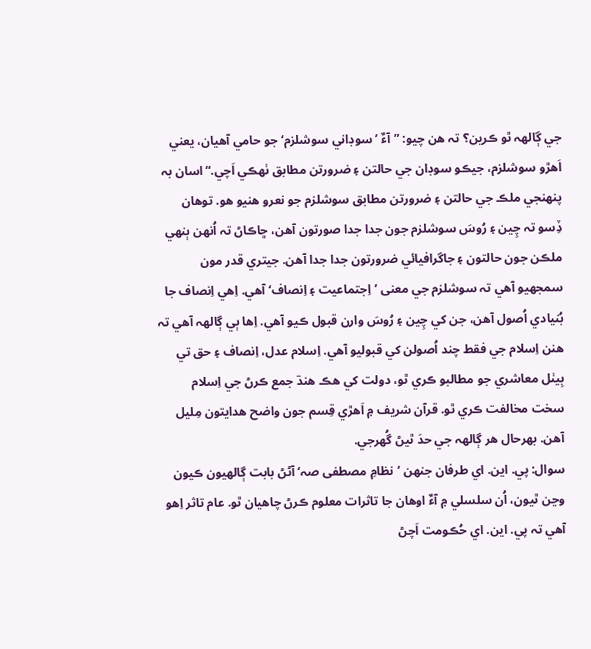جي ڳالھہ ٿو ڪرين؟ تہ هن چيو: ”آءٌ ’سوڊاني سوشلزم‘ جو حامي آهيان، يعني اَهڙو سوشلزم، جيڪو سوڊان جي حالتن ۽ ضرورتن مطابق ٺھڪي اَچي.“ اسان بہ پنھنجي ملڪ جي حالتن ۽ ضرورتن مطابق سوشلزم جو نعرو هنيو هو. توهان ڏِسو تہ چِين ۽ رُوسَ سوشلزم جون جدا جدا صورتون آهن، ڇاڪاڻ تہ اُنھن ٻنھي ملڪن جون حالتون ۽ جاگرافيائي ضرورتون جدا جدا آهن. جيتري قدر مون سمجهيو آهي تہ سوشلزم جي معنى ’اِجتماعيت ۽ اِنصاف‘ آهي. اِهي اِنصاف جا بُنيادي اُصول آهن، جن کي چِين ۽ رُوسَ وارن قبول ڪيو آهي. اِها ٻي ڳالھہ آهي تہ هنن اِسلام جي فقط چند اُصولن کي قبوليو آهي. اِسلام عدل، اِنصاف ۽ حق تي بِيٺل معاشري جو مطالبو ڪري ٿو، دولت کي هڪ هنڌ جمع ڪرڻ جي اِسلام سخت مخالفت ڪري ٿو. قرآن شريف ۾ اَهڙي قِسم جون واضح هدايتون مِليل آهن. بھرحال هر ڳالھہ جي حدَ ٿيڻ گُهرجي.
سوال: پي. اين. اي طرفان جنھن ’نظامِ مصطفى صہ‘ آڻڻ بابت ڳالھيون ڪيون وڃن ٿيون، اُن سلسلي ۾ آءٌ اوهان جا تاثرات معلوم ڪرڻ چاهيان ٿو. عام تاثر اِهو آهي تہ پي. اين. اي حُڪومت اَچڻ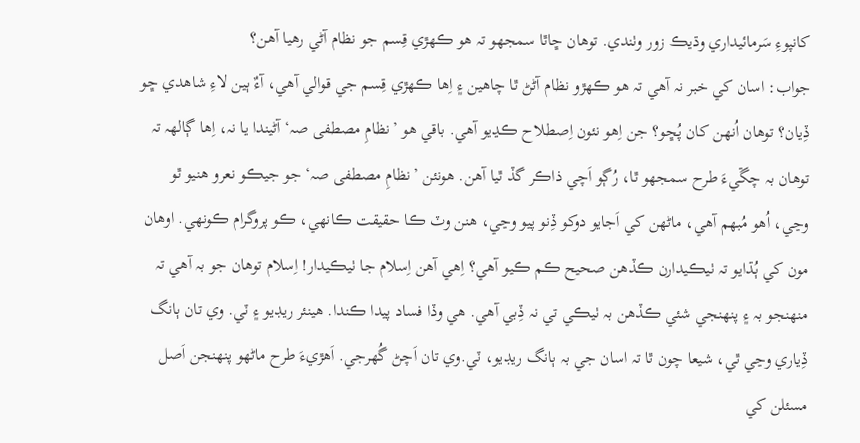کانپوءِ سَرمائيداري وڌيڪ زور وٺندي. توهان ڇاٿا سمجهو تہ هو ڪھڙي قِسم جو نظام آڻي رهيا آهن؟
جواب: اسان کي خبر نہ آهي تہ هو ڪھڙو نظام آڻڻ ٿا چاهين ۽ اِها ڪھڙي قِسم جي قوالي آهي، آءٌ ٻين لاءِ شاهدي ڇو ڏِيان؟ توهان اُنھن کان پُڇو؟ جن اِهو نئون اِصطلاح ڪڍيو آهي. باقي هو ’نظامِ مصطفى صہ‘ آڻيندا يا نہ، اِها ڳالھہ تہ توهان بہ چڱيءَ طرح سمجهو ٿا، رُڳو اَچي ذاڪر گڏ ٿيا آهن. هونئن ’نظامِ مصطفى صہ‘ جو جيڪو نعرو هنيو ٿو وڃي، اُهو مُبھم آهي، ماڻھن کي اَجايو دوکو ڏِنو پيو وڃي، هنن وٽ ڪا حقيقت ڪانھي، ڪو پروگرام ڪونھي. اوهان مون کي ٻُڌايو تہ ٺيڪيدارن ڪڏهن صحيح ڪم ڪيو آهي؟ اِهي آهن اِسلام جا ٺيڪيدار! اِسلام توهان جو بہ آهي تہ منھنجو بہ ۽ پنھنجي شئي ڪڏهن بہ ٺيڪي تي نہ ڏِبي آهي. هي وڏا فساد پيدا ڪندا. هينئر ريڊيو ۽ ٽي. وي تان ٻانگ ڏِياري وڃي ٿي، شيعا چون ٿا تہ اسان جي بہ ٻانگ ريڊيو، ٽي.وي تان اَچڻ گُهرجي. اَهڙيءَ طرح ماڻھو پنھنجن اَصل مسئلن کي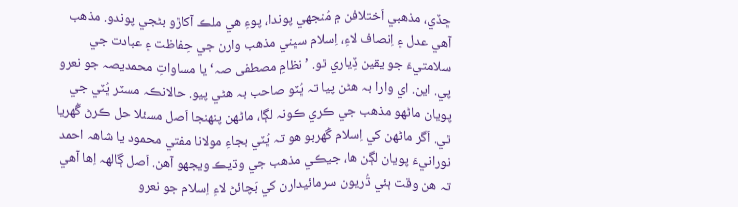ڇڏي، مذهبي اَختلافن ۾ مُنجهي پوندا، پوءِ هي ملڪ آکاڙو بڻجي پوندو. مذهب آهي عدل ۽ اِنصاف لاءِ، اِسلام سڀني مذهب وارن جي حِفاظت ۽ عبادت جي سلامتيءَ جو يقين ڏِياري ٿو. ’نظامِ مصطفى صہ‘ يا مساواتِ محمديصہ جو نعرو پي. اين. اي وارا بہ هڻن پيا تہ ڀُٽو صاحب بہ هڻي پيو. حالانڪہ مسٽر ڀُٽي جي پويان ماڻھو مذهب جي ڪري ڪونہ لڳا، ماڻھن پنھنجا اَصل مسئلا حل ڪرڻ گُهريا ٿي. اَگر ماڻھن کي اِسلام گُهربو هو تہ ڀُٽي بجاءِ مولانا مفتي محمود يا شاھہ احمد نورانيءَ پويان لڳن ها، جيڪي مذهب جي وڌيڪ ويجهو آهن. اَصل ڳالھہ اِها آهي تہ هن وقت ٻئي ڌُريون سرمائيدارن کي بَچائڻ لاءِ اِسلام جو نعرو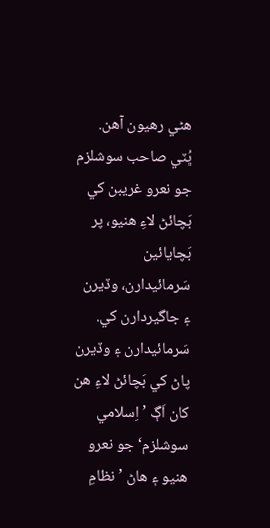هڻي رهيون آهن. ڀُٽي صاحب سوشلزم جو نعرو غريبن کي بَچائڻ لاءِ هنيو، پر بَچايائين سَرمائيدارن، وڏيرن ۽ جاگيردارن کي. سَرمائيدارن ۽ وڏيرن پاڻ کي بَچائڻ لاءِ هن کان اَڳ ’اِسلامي سوشلزم‘ جو نعرو هنيو ۽ هاڻ ’نظامِ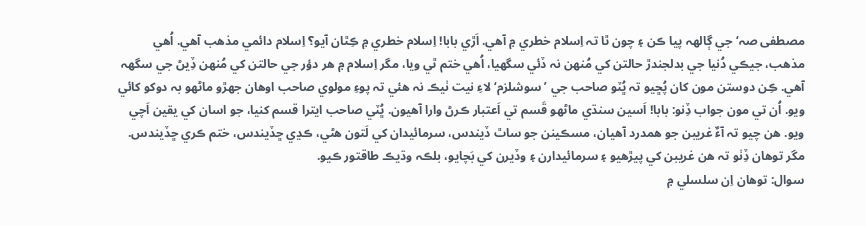مصطفى صہ‘ جي ڳالھہ پيا ڪن ۽ چون ٿا تہ اِسلام خطري ۾ آهي. اَڙي بابا! اِسلام خطري ۾ ڪِٿان آيو؟ اِسلام دائمي مذهب آهي. اُهي مذهب، جيڪي دُنيا جي بدلجندڙ حالتن کي مُنھن نہ ڏئي سگهيا، اُهي ختم ٿي ويا، مگر اِسلام ۾ هر دؤر جي حالتن کي مُنھن ڏِيڻ جي سگهہ آهي. ڪِن دوستن مون کان پُڇيو تہ ڀُٽو صاحب جي ’سوشلزم‘ لاءِ نيت ٺيڪ نہ هئي تہ پوءِ مولوي صاحب اوهان جھڙو ماڻھو بہ دوکو کائي ويو. اُن تي مون جواب ڏِنو: بابا! اَسين سنڌي ماڻھو قَسم تي اَعتبار ڪرڻ وارا آهيون. ڀُٽي صاحب ايترا قسم کنيا، جو اسان کي يقين اَچي ويو. هن چيو تہ آءٌ غريبن جو همدرد آهيان، مسڪينن جو ساٿ ڏيندس، سرمائيدان کي لَتون هڻي، ڪڍي ڇڏيندس، ختم ڪري ڇڏيندس. مگر توهان ڏِٺو تہ هن غريبن کي پيڙهيو ۽ سرمائيدارن ۽ وڏيرن کي بَچايو، بلڪہ وڌيڪ طاقتور ڪيو.
سوال: توهان اِن سلسلي ۾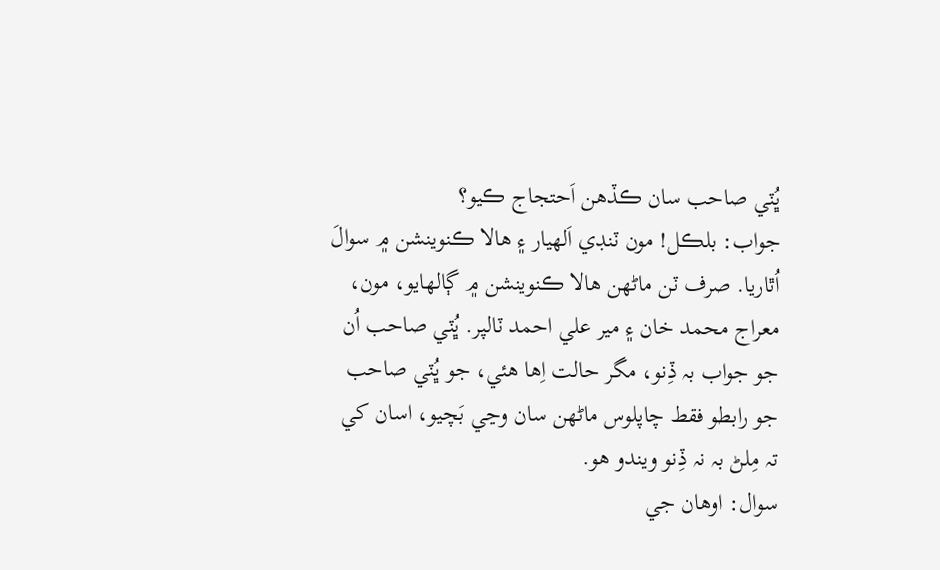ڀُٽي صاحب سان ڪڏهن اَحتجاج ڪيو؟
جواب: بلڪل! مون ٽنڊي اَلھيار ۽ هالا ڪنوينشن ۾ سوالَ اُٿاريا. صرف ٽن ماڻھن هالا ڪنوينشن ۾ ڳالھايو، مون، معراج محمد خان ۽ مير علي احمد ٽالپر. ڀُٽي صاحب اُن جو جواب بہ ڏِنو، مگر حالت اِها هئي، جو ڀُٽي صاحب جو رابطو فقط چاپلوس ماڻھن سان وڃي بَچيو، اسان کي تہ مِلڻ بہ نہ ڏِنو ويندو هو.
سوال: اوهان جي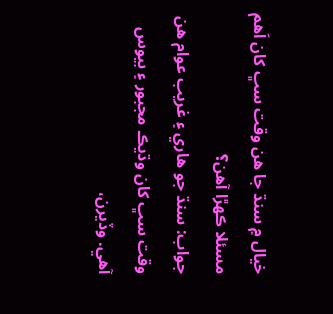خيال ۾ سنڌ جا هن وقت سڀ کان اَهم مسئلا ڪھڙا آهن؟
جواب: سنڌ جو هاري ۽ غريب عوام هن وقت سڀ کان وڌيڪ مجبور ۽ بيوس آهي. وڏيرن،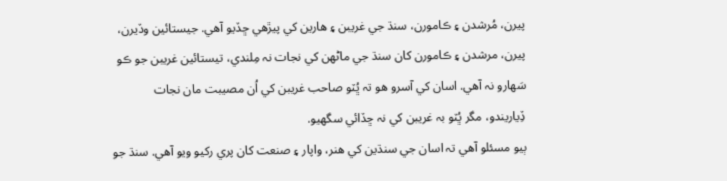پيرن، مُرشدن ۽ ڪامورن، سنڌ جي غريبن ۽ هارين کي پيڙهي ڇڏيو آهي. جيستائين وڏيرن، پيرن، مرشدن ۽ ڪامورن کان سنڌ جي ماڻھن کي نجات نہ مِلندي، تيستائين غريبن جو ڪو سَھارو نہ آهي. اسان کي آسرو هو تہ ڀُٽو صاحب غريبن کي اُن مصيبت مان نجات ڏِياريندو، مگر ڀُٽو بہ غريبن کي نہ ڇڏائي سگهيو.
ٻيو مسئلو آهي تہ اسان جي سنڌين کي هنر، واپار ۽ صنعت کان پري رکيو ويو آهي. سنڌ جو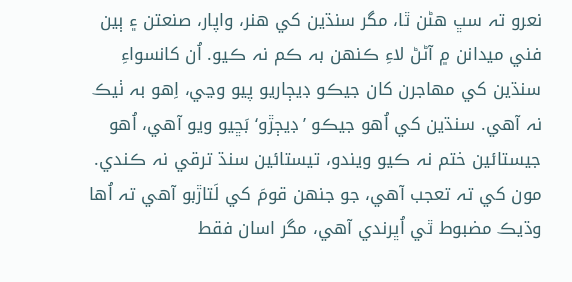نعرو تہ سڀ هڻن ٿا، مگر سنڌين کي هنر، واپار، صنعتن ۽ ٻين فني ميدانن ۾ آڻڻ لاءِ ڪنھن بہ ڪم نہ ڪيو. اُن کانسواءِ سنڌين کي مھاجرن کان جيڪو ڊيڄاريو پيو وڃي، اِهو بہ ٺيڪ نہ آهي. سنڌين کي اُهو جيڪو ’ڊيڄڙو‘ بَڇيو ويو آهي، اُهو جيستائين ختم نہ ڪيو ويندو، تيستائين سنڌ ترقي نہ ڪندي. مون کي تہ تعجب آهي، جو جنھن قومَ کي لَتاڙبو آهي تہ اُها وڌيڪ مضبوط ٿي اُڀرندي آهي، مگر اسان فقط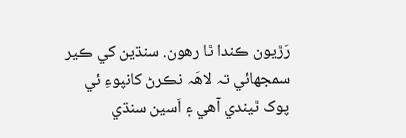رَڙيون ڪندا ٿا رهون. سنڌين کي ڪير سمجهائي تہ لاهَہ نڪرڻ کانپوءِ ئي پوک ٿيندي آهي ۽ اَسين سنڌي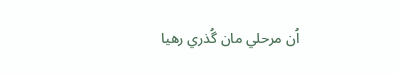اُن مرحلي مان گُذري رهيا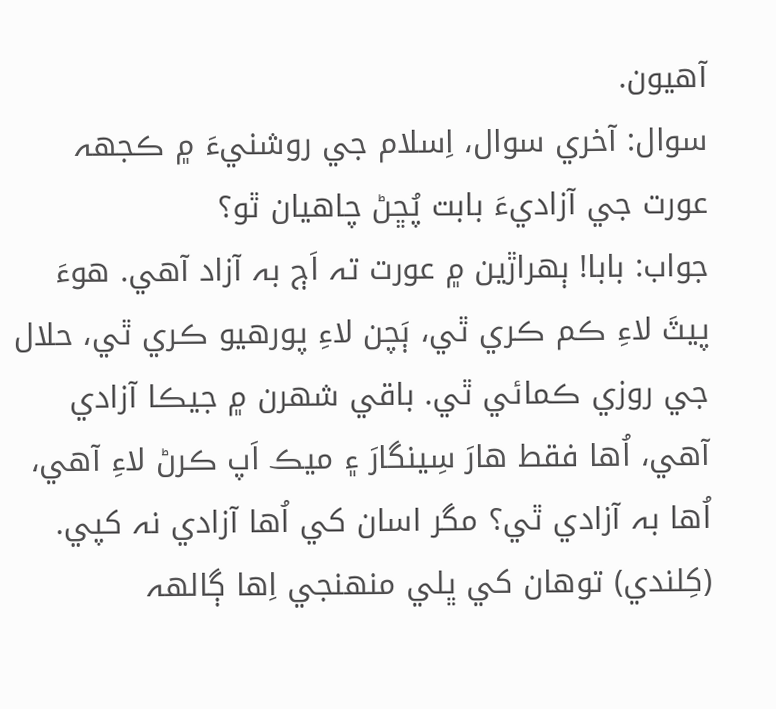آهيون.
سوال: آخري سوال، اِسلام جي روشنيءَ ۾ ڪجهہ عورت جي آزاديءَ بابت پُڇڻ چاهيان ٿو؟
جواب: بابا! ٻھراڙين ۾ عورت تہ اَڄ بہ آزاد آهي. هوءَ پيٽَ لاءِ ڪم ڪري ٿي، ٻَچن لاءِ پورهيو ڪري ٿي، حلال جي روزي ڪمائي ٿي. باقي شھرن ۾ جيڪا آزادي آهي، اُها فقط هارَ سِينگارَ ۽ ميڪ اَپ ڪرڻ لاءِ آهي، اُها بہ آزادي ٿي؟ مگر اسان کي اُها آزادي نہ کپي. (کِلندي) توهان کي ڀلي منھنجي اِها ڳالھہ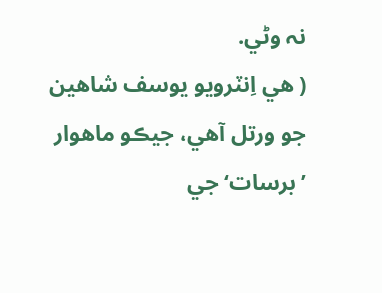نہ وڻي.
( هي اِنٽرويو يوسف شاهين جو ورتل آهي، جيڪو ماهوار ’برسات‘ جي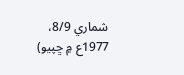شماري 8/9، 1977ع ۾ ڇپيو)